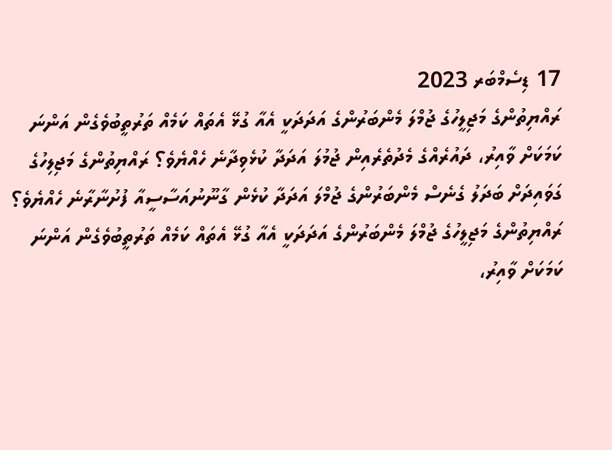17 ޑިސެމްބަރ 2023
ރައްޔިތުންގެ މަޖިލީހުގެ ޖުމްލަ މެންބަރުންގެ އަދަދަކީ އެއާ ގުޅޭ އެތައް ކަމެއް ތަރުތީބުވެގެން އަންނަ ކަމަކަށް ވާއިރު، ދައުރެއްގެ މެދުތެރެއިން ޖުމުލަ އަދަދާ ކުޅެވިދާނެ ހެއްޔެވެ؟ ރައްޔިތުންގެ މަޖިލިހުގެ ގަވައިދަށް ބަދަލު ގެނެސް މެންބަރުންގެ ޖުމްލަ އަދަދާ ކުޅެން ގާނޫނުއަސާސީއާ ފުށުނާރާނެ ހެއްޔެވެ؟
ރައްޔިތުންގެ މަޖިލީހުގެ ޖުމްލަ މެންބަރުންގެ އަދަދަކީ އެއާ ގުޅޭ އެތައް ކަމެއް ތަރުތީބުވެގެން އަންނަ ކަމަކަށް ވާއިރު،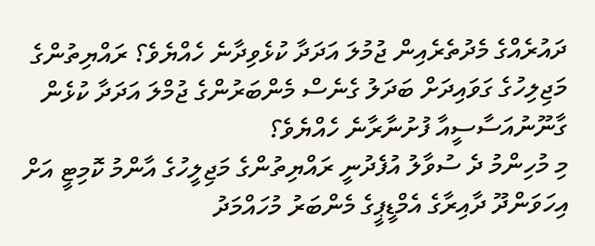ދައުރެއްގެ މެދުތެރެއިން ޖުމުލަ އަދަދާ ކުޅެވިދާނެ ހެއްޔެވެ؟ ރައްޔިތުންގެ މަޖިލިހުގެ ގަވައިދަށް ބަދަލު ގެނެސް މެންބަރުންގެ ޖުމްލަ އަދަދާ ކުޅެން ގާނޫނުއަސާސީއާ ފުށުނާރާނެ ހެއްޔެވެ؟
މި މުހިންމު ދެ ސުވާލު އުފެދުނީ ރައްޔިތުންގެ މަޖިލީހުގެ އާންމު ކޮމިޓީ އަށް އިހަވަންދޫ ދާއިރާގެ އެމްޑީޕީގެ މެންބަރު މުހައްމަދު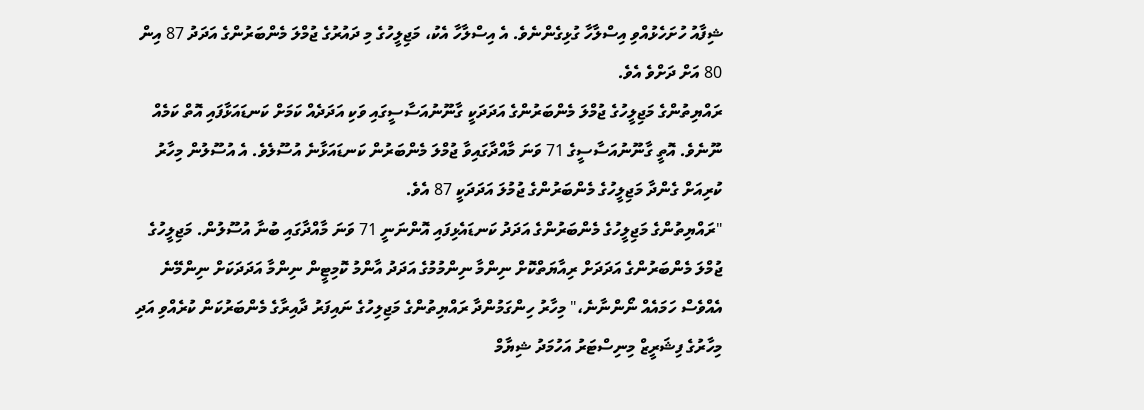ޝިފާއު ހުށަހެޅުއްވި އިސްލާހާ ގުޅިގެންނެވެ. އެ އިސްލާހާ އެކު، މަޖިލީހުގެ މި ދައުރުގެ ޖުމްލަ މެންބަރުންގެ އަދަދު 87 އިން 80 އަށް ދަށްވެ އެވެ.
ރައްޔިތުންގެ މަޖިލީހުގެ ޖުމްލަ މެންބަރުންގެ އަދަދަކީ ގާނޫނުއަސާސީގައި ވަކި އަދަދެއް ކަމަށް ކަނޑައަޅާފައި އޮތް ކަމެއް ނޫނެވެ. އޮތީ ގާނޫނުއަސާސީގެ 71 ވަނަ މާއްދާގައިވާ ޖުމްލަ މެންބަރުން ކަނޑައަޅާނެ އުސޫލެވެ. އެ އުސޫލުން މިހާރު ކުރިއަށް ގެންދާ މަޖިލީހުގެ މެންބަރުންގެ ޖުމުލަ އަދަދަކީ 87 އެވެ.
"ރައްޔިތުންގެ މަޖިލީހުގެ މެންބަރުންގެ އަދަދު ކަނޑައެޅިފައި އޮންނަނީ 71 ވަނަ މާއްދާގައި ބުނާ އުސޫލުން. މަޖިލީހުގެ ޖުމްލަ މެންބަރުންގެ އަދަދަށް ރިއާޔަތްކޮށް ނިންމާ ނިންމުމުގެ އަދަދު އާންމު ކޮމިޓީން ނިންމާ އަދަދަކަށް ނިންމޭނެ އެއްވެސް ހަމައެއް ނޯންނާނެ،" މިހާރު ހިންގަމުންދާ ރައްޔިތުންގެ މަޖިލިހުގެ ނައިފަރު ދާއިރާގެ މެންބަރުކަން ކުރެއްވި އަދި މިހާރުގެ ފިޝަރީޒް މިނިސްޓަރު އަހުމަދު ޝިޔާމް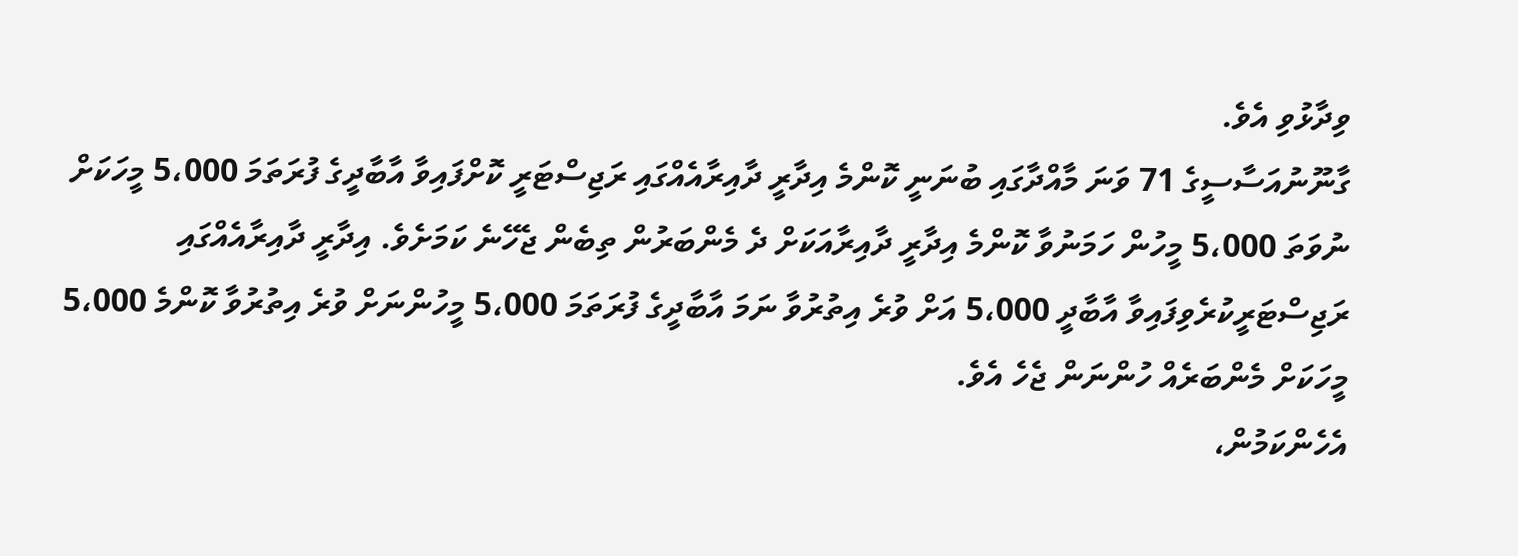ވިދާޅުވި އެވެ.
ގާނޫނުއަސާސީގެ 71 ވަނަ މާއްދާގައި ބުނަނީ ކޮންމެ އިދާރީ ދާއިރާއެއްގައި ރަޖިސްޓަރީ ކޮށްފައިވާ އާބާދީގެ ފުރަތަމަ 5،000 މީހަކަށް ނުވަތަ 5،000 މީހުން ހަމަނުވާ ކޮންމެ އިދާރީ ދާއިރާއަކަށް ދެ މެންބަރުން ތިބެން ޖެހޭނެ ކަމަށެވެ. އިދާރީ ދާއިރާއެއްގައި ރަޖިސްޓަރީކުރެވިފައިވާ އާބާދީ 5،000 އަށް ވުރެ އިތުރުވާ ނަމަ އާބާދީގެ ފުރަތަމަ 5،000 މީހުންނަށް ވުރެ އިތުރުވާ ކޮންމެ 5،000 މީހަކަށް މެންބަރެއް ހުންނަން ޖެހެ އެވެ.
އެހެންކަމުން،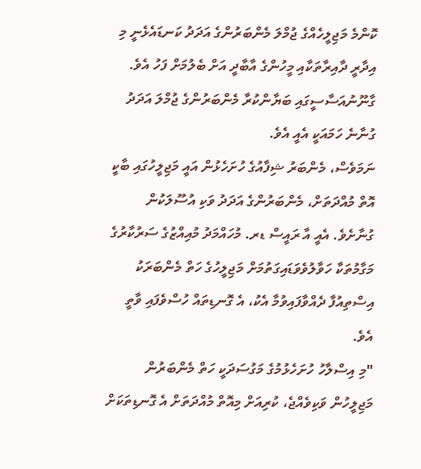ކޮންމެ މަޖިލީހެއްގެ ޖުމްލަ މެންބަރުންގެ އަދަދު ކަނޑައެޅެނީ މި އިދާރީ ދާއިރާތަކާއި މީހުންގެ އާބާދީ އަށް ބެލުމަށް ފަހު އެވެ. ގާނޫނުއަސާސީގައި ބަޔާންކުރާ މެންބަރުންގެ ޖުމްލަ އަދަދު ގުނާނެ ހަމައަކީ އެއީ އެވެ.
ނަމަވެސް، މެންބަރު ޝިފާއުގެ ހުށަހެޅުން އައީ މަޖިލީހުގައި ބާކީ އޮތް މުއްދަތަށް، މެންބަރުންގެ އަދަދު ވަކި އުސޫލަކުން ގުނާށެވެ. އެއީ އާ ރައީސް ޑރ. މުހައްމަދު މުއިއްޒުގެ ސަރުކާރުގެ މަގާމުތަކާ ހަވާލުވެވަޑައިގަތުމަށް މަޖިލީހުގެ ހަތް މެންބަރަކު އިސްތިއުފާ ދެއްވާފައިވުމާ އެކު، އެ ގޮނޑިތައް ހުސްވެފައި ވާތީ އެވެ.
"މި އިސްލާހު ހުށަހެޅުމުގެ މަގުސަދަކީ ހަތް މެންބަރުން މަޖިލީހުން ވަކިވެއްޖެ، ކުރިއަށް މިއޮތް މުއްދަތަށް އެ ގޮނޑިތަކަށް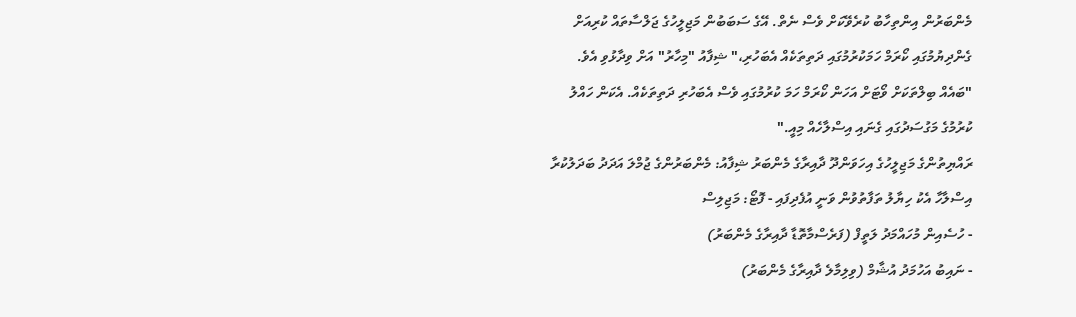މެންބަރުން އިންތިހާބު ކުރެވޭކަށް ވެސް ނެތް. އޭގެ ސަބަބުން މަޖިލީހުގެ ޖަލްސާތައް ކުރިއަށް ގެންދިޔުމުގައި ކޯރަމް ހަމަކުރުމުގައި ދަތިތަކެއް އެބަހުރި،" ޝިފާއު "މިހާރު" އަށް ވިދާޅުވި އެވެ.
"ބައެއް ބިލްތަކަށް ވޯޓަށް އަހަން ކޯރަމް ހަމަ ކުރުމުގައި ވެސް އެބަހުރި ދަތިތަކެއް. އެކަން ހައްލު ކުރުމުގެ މަގުސަދުގައި ގެނައި އިސްލާހެއް މިއީ."
ރައްޔިތުންގެ މަޖިލީހުގެ އިހަވަންދޫ ދާއިރާގެ މެންބަރު ޝިފާއު: މެންބަރުންގެ ޖުމްލަ އަދަދު ބަދަލުކުރާ އިސްލާހާ އެކު ހިޔާލު ތަފާތުވުން ވަނީ އުފެދިފައި - ފޮޓޯ: މަޖިލިސް
- ހުސެއިން މުހައްމަދު ލަތީފް (ފަރެސްމާތޮޑާ ދާއިރާގެ މެންބަރު)
- ނައިބު އަހުމަދު އުޝާމް (ވިލިމާލެ ދާއިރާގެ މެންބަރު)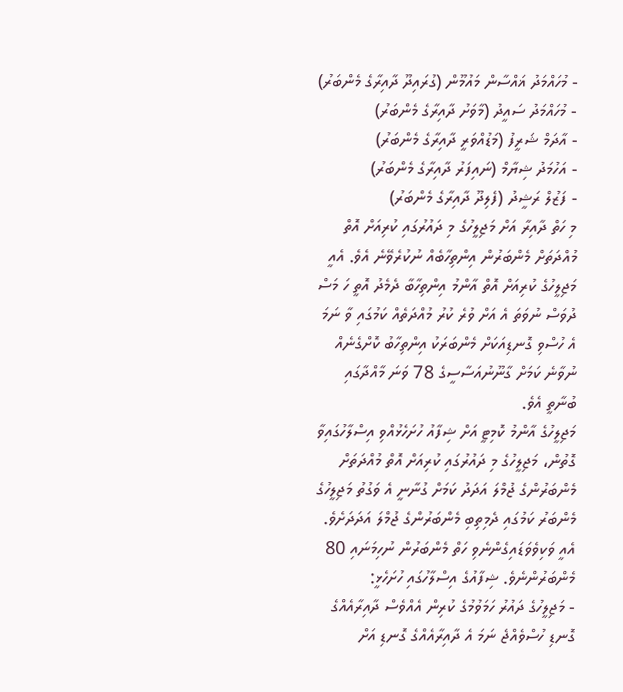- މުހައްމަދު ޣައްސާން މައުމޫން (ގުރައިދޫ ދާއިރާގެ މެންބަރު)
- މުހައްމަދު ސައީދު (މާވަށު ދާއިރާގެ މެންބަރު)
- އާދަމް ޝަރީފު (މަޑުއްވަރީ ދާއިރާގެ މެންބަރު)
- އަހުމަދު ޝިޔާމް (ނައިފަރު ދާއިރާގެ މެންބަރު)
- ފަޒުލް ރަޝީދު (ފެލިދޫ ދާއިރާގެ މެންބަރު)
މި ހަތް ދާއިރާ އަށް މަޖިލީހުގެ މި ދައުރުގައި ކުރިއަށް އޮތް މުއްދަތަށް މެންބަރުން އިންތިހާބެއް ނުކުރެވޭނެ އެވެ. އެއީ މަޖިލީހުގެ ކުރިއަށް އޮތް އާންމު އިންތިހާބާ ދެމެދު އޮތީ ހަ މަސް ދުވަސް ނުވަތަ އެ އަށް ވުރެ ކުރު މުއްދަތެއް ކަމުގައި ވާ ނަމަ އެ ހުސްވި ގޮނޑިއަކަށް މެންބަރަކު އިންތިހާބު ކޮށްގެނެއް ނުވާނެ ކަމަށް ގާނޫނުއަސާސީގެ 78 ވަނަ މާއްދާގައި ބުނާތީ އެވެ.
މަޖިލީހުގެ އާންމު ކޮމިޓީ އަށް ޝިފާއު ހުށަހެޅުއްވި އިސްލާހުގައިވާ ގޮތުން، މަޖިލީހުގެ މި ދައުރުގައި ކުރިއަށް އޮތް މުއްދަތަށް މެންބަރުންގެ ޖުމްލަ އަދަދު ކަމަށް ގުނާނީ އެ ވަގުތު މަޖިލީހުގެ މެންބަރު ކަމުގައި ދެމިތިބި މެންބަރުންގެ ޖުމްލަ އަދަދަށެވެ. އެއީ ވަކިވެވަޑައިގެންނެވި ހަތް މެންބަރުން ނުހިމަނައި 80 މެންބަރުންނެވެ. ޝިފާއުގެ އިސްލާހުގައި ހުށަހެޅީ:
- މަޖިލީހުގެ ދައުރު ހަމަވުމުގެ ކުރިން އެއްވެސް ދާއިރާއެއްގެ ގޮނޑި ހުސްވެއްޖެ ނަމަ އެ ދާއިރާއެއްގެ ގޮނޑި އަށް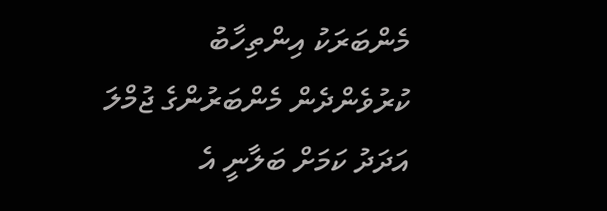މެންބަރަކު އިންތިހާބު ކުރުވެންދެން މެންބަރުންގެ ޖުމްލަ އަދަދު ކަމަށް ބަލާނީ އެ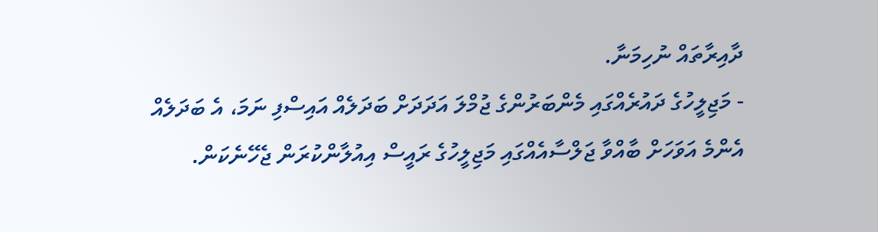ދާއިރާތައް ނުހިމަނާ.
- މަޖިލީހުގެ ދައުރެއްގައި މެންބަރުންގެ ޖުމްލަ އަދަދަށް ބަދަލެއް އައިސްފި ނަމަ، އެ ބަދަލެއް އެންމެ އަވަހަށް ބާއްވާ ޖަލްސާއެއްގައި މަޖިލީހުގެ ރައީސް އިއުލާންކުރަން ޖެހޭނެކަން.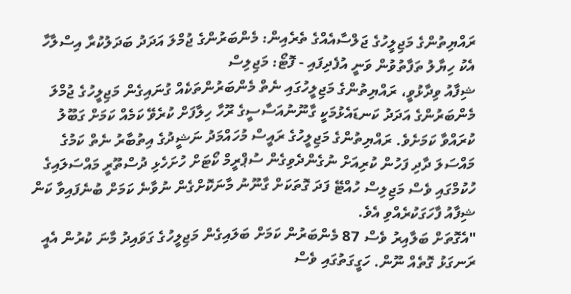ރައްޔިތުންގެ މަޖިލީހުގެ ޖަލްސާއެއްގެ ތެރެއިން: މެންބަރުންގެ ޖުމްލަ އަދަދު ބަދަލުކުރާ އިސްލާހާ އެކު ހިޔާލު ތަފާތުވުން ވަނީ އުފެދިފައި - ފޮޓޯ: މަޖިލިސް
ޝިފާއު ވިދާޅުވީ، ރައްޔިތުންގެ މަޖިލީހުގައި ނެތް މެންބަރުންތަކެއް ގުނައިގެން މަޖިލީހުގެ ޖުމްލަ މެންބަރުންގެ އަދަދު ކަނޑައެޅުމަކީ ގާނޫނުއަސާސީގެ ރޫހާ ހިލާފަށް ކުރެވޭ ކަމެއް ކަމަށް ގަބޫލު ކުރައްވާ ކަމަށެވެ. ރައްޔިތުންގެ މަޖިލީހުގެ ރައީސް މުހައްމަދު ނަޝީދުގެ އިތުބާރު ނެތް ކަމުގެ މައްސަލަ ދާދި ފަހުން ކުރިއަށް ނުގެންދެވިގެން ސުޕްރީމް ކޯޓަށް ހުށަހެޅި ދުސްތޫރީ މައްސަލައިގެ ހުކުމްގައި ވެސް މަޖިލިސް ހުއްޓޭ ފަދަ ގޮތަކަށް ގާނޫނު މާނަކޮށްގެން ނުވާނެ ކަމަށް ބުނެފައިވާ ކަން ޝިފާއު ފާހަގަކުރެއްވި އެވެ.
"އެގޮތަށް ބަލާއިރު ވެސް 87 މެންބަރުން ކަމަށް ބަލައިގެން މަޖިލީހުގެ ގަވައިދު މާނަ ކުރުން އެއީ ރަނގަޅު ގޮތެއް ނޫން. ހަގީގަތުގައި ވެސް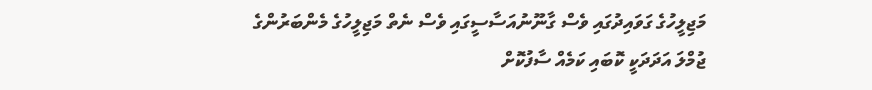މަޖިލީހުގެ ގަވައިދުގައި ވެސް ގާނޫނުއަސާސީގައި ވެސް ނެތް މަޖިލީހުގެ މެންބަރުންގެ ޖުމްލަ އަދަދަކީ ކޮބައި ކަމެއް ސާފުކޮށް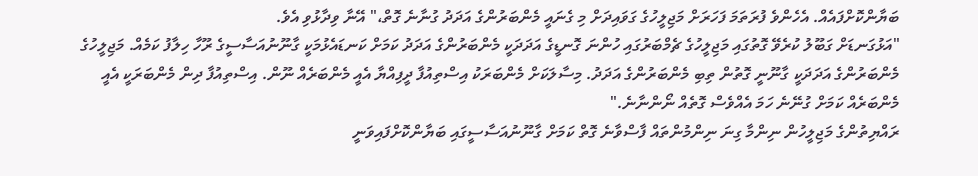ބަޔާންކޮށްފައެއް. އެހެންވެ ފުރަތަމަ ފަހަރަށް މަޖިލީހުގެ ގަވައިދަށް މި ގެނައީ މެންބަރުންގެ އަދަދު ގުނާނެ ގޮތް،" އޭނާ ވިދާޅުވި އެވެ.
"އަޅުގަނޑަށް ގަބޫލު ކުރެވޭ ގޮތުގައި މަޖިލީހުގެ ޗެމްބަރުގައި ހުންނަ ގޮނޑީގެ އަދަދަކީ މެންބަރުންގެ އަދަދު ކަމަށް ކަނޑައެޅުމަކީ ގާނޫނުއަސާސީގެ ރޫހާ ހިލާފު ކަމެއް. މަޖިލީހުގެ މެންބަރުންގެ އަދަދަކީ ގާނޫނީ ގޮތުން ތިބި މެންބަރުންގެ އަދަދު. މިސާލަކަށް މެންބަރަކު އިސްތިއުފާ ދީފިއްޔާ އެއީ މެންބަރެއް ނޫން. އިސްތިއުފާ ދިން މެންބަރަކީ އެއީ މެންބަރެއް ކަމަށް ގުނޭނެ ހަމަ އެއްވެސް ގޮތެއް ނޯންނާނެ."
ރައްޔިތުންގެ މަޖިލީހުން ނިންމާ ގިނަ ނިންމުންތައް ފާސްވާނެ ގޮތް ކަމަށް ގާނޫނުއަސާސީގައި ބަޔާންކޮށްފައިވަނީ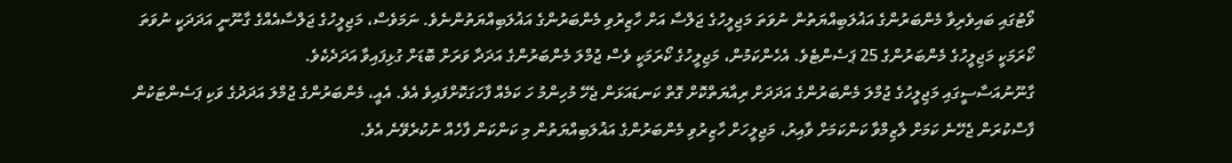ވޯޓުގައި ބައިވެރިވާ މެންބަރުންގެ އަޣުލަބިއްޔަތުން ނުވަތަ މަޖިލީހުގެ ޖަލްސާ އަށް ހާޒިރުވި މެންބަރުންގެ އަޣުލަބިއްޔަތުންނެވެ. ނަމަވެސް، މަޖިލީހުގެ ޖަލްސާއެއްގެ ގާނޫނީ އަދަދަކީ ނުވަތަ ކޯރަމަކީ މަޖިލީހުގެ މެންބަރުންގެ 25 ޕަސެންޓެވެ. އެހެންކަމުން، މަޖިލީހުގެ ކޯރަމަކީ ވެސް ޖުމްލަ މެންބަރުންގެ އަދަދާ ވަރަށް ބޮޑަށް ގުޅިފައިވާ އަދަދެކެވެ.
ގާނޫނުއަސާސީގައި މަޖިލީހުގެ ޖުމްލަ މެންބަރުންގެ އަދަދަށް ރިއާޔަތްކޮށް ގޮތް ކަނޑައަޅަން ޖެހޭ މުހިންމު ހަ ކަމެއް ފާހަގަކޮށްފައިވެ އެވެ. އެއީ، މެންބަރުންގެ ޖުމްލަ އަދަދުގެ ވަކި ޕަސެންޓަކުން ފާސްކުރަން ޖެހޭނެ ކަމަށް ލާޒިމްވާ ކަންކަމަށް ވާއިރު، މަޖިލީހަށް ހާޒިރުވި މެންބަރުންގެ އަޣުލަބިއްޔަތުން މި ކަންކަން ފާހެއް ނުކުރެވޭނެ އެވެ.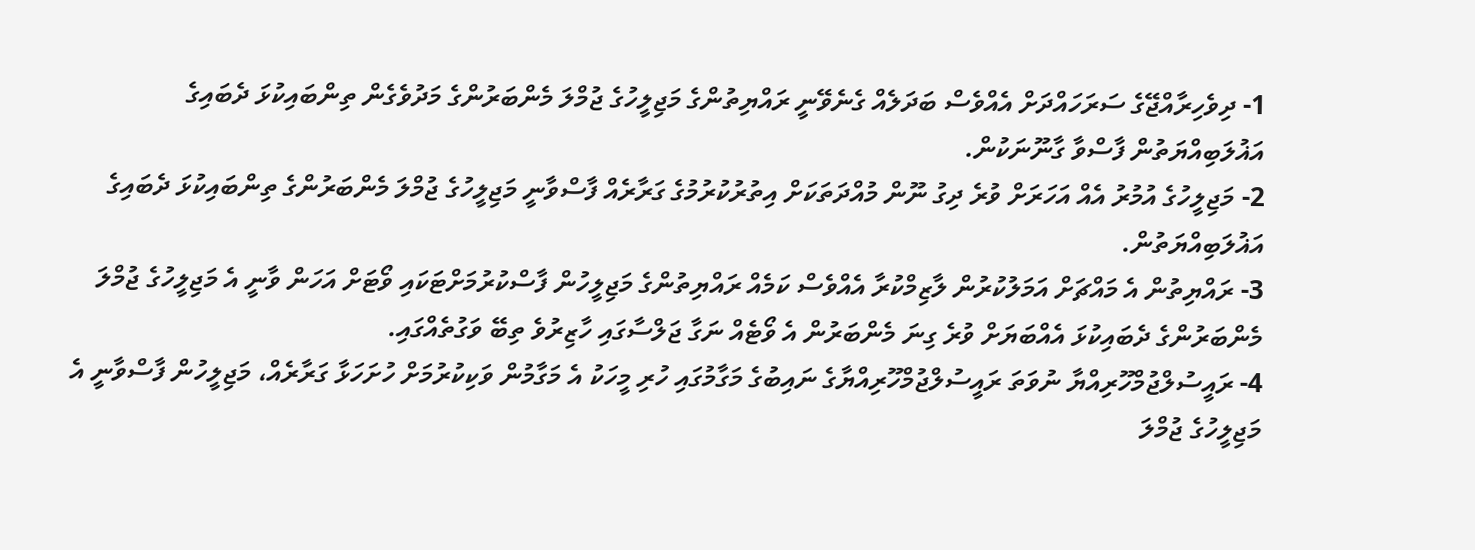1- ދިވެހިރާއްޖޭގެ ސަރަހައްދަށް އެއްވެސް ބަދަލެއް ގެނެވޭނީ ރައްޔިތުންގެ މަޖިލީހުގެ ޖުމްލަ މެންބަރުންގެ މަދުވެގެން ތިންބައިކުޅަ ދެބައިގެ އަޣުލަބިއްޔަތުން ފާސްވާ ގާނޫނަކުން.
2- މަޖިލީހުގެ އުމުރު އެއް އަހަރަށް ވުރެ ދިގު ނޫން މުއްދަތަކަށް އިތުރުކުރުމުގެ ގަރާރެއް ފާސްވާނީ މަޖިލީހުގެ ޖުމްލަ މެންބަރުންގެ ތިންބައިކުޅަ ދެބައިގެ އަޣުލަބިއްޔަތުން.
3- ރައްޔިތުން އެ މައްޗަށް އަމަލުކުރުން ލާޒިމްކުރާ އެއްވެސް ކަމެއް ރައްޔިތުންގެ މަޖިލީހުން ފާސްކުރުމަށްޓަކައި ވޯޓަށް އަހަން ވާނީ އެ މަޖިލީހުގެ ޖުމްލަ މެންބަރުންގެ ދެބައިކުޅަ އެއްބަޔަށް ވުރެ ގިނަ މެންބަރުން އެ ވޯޓެއް ނަގާ ޖަލްސާގައި ހާޒިރުވެ ތިބޭ ވަގުތެއްގައި.
4- ރައީސުލްޖުމްހޫރިއްޔާ ނުވަތަ ރައީސުލްޖުމްހޫރިއްޔާގެ ނައިބުގެ މަގާމުގައި ހުރި މީހަކު އެ މަގާމުން ވަކިކުރުމަށް ހުށަހަޅާ ގަރާރެއް، މަޖިލީހުން ފާސްވާނީ އެ މަޖިލީހުގެ ޖުމްލަ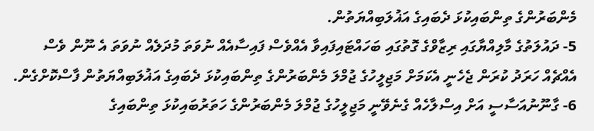މެންބަރުންގެ ތިންބައިކުޅަ ދެބައިގެ އަޣުލަބިއްޔަތުން.
5- ދައުލަތުގެ މާލިއްޔާގައި ރިޒާވްގެ ގޮތުގައި ބަހައްޓައިފައިވާ އެއްވެސް ފައިސާއެއް ނުވަތަ މުދަލެއް ނުވަތަ އެ ނޫން ވެސް އެއްޗެއް ހަރަދު ކުރަން ޖެހެނީ އެކަމަށް މަޖިލީހުގެ ޖުމްލަ މެންބަރުންގެ ތިންބައިކުޅަ ދެބައިގެ އަޣުލަބިއްޔަތުން ފާސްކޮށްގެން.
6- ގާނޫނުއަސާސީ އަށް އިސްލާހެއް ގެނެވޭނީ މަޖިލީހުގެ ޖުމްލަ މެންބަރުންގެ ހަތަރުބައިކުޅަ ތިންބައިގެ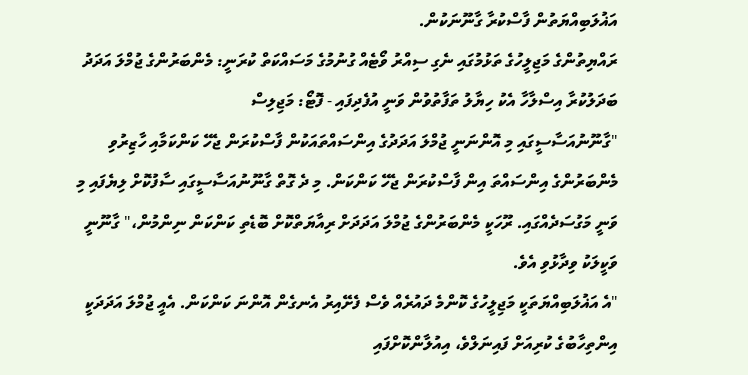އަޣުލަބިއްޔަތުން ފާސްކުރާ ގާނޫނަކުން.
ރައްޔިތުންގެ މަޖިލީހުގެ ތަޅުމުގައި ނެގި ސިއްރު ވޯޓެއް ގުނުމުގެ މަސައްކަތް ކުރަނީ: މެންބަރުންގެ ޖުމްލަ އަދަދު ބަދަލުކުރާ އިސްލާހާ އެކު ހިޔާލު ތަފާތުވުން ވަނީ އުފެދިފައި - ފޮޓޯ: މަޖިލިސް
"ގާނޫނުއަސާސީގައި މި އޮންނަނީ ޖުމްލަ އަދަދުގެ އިންސައްތައަކުން ފާސްކުރަން ޖެހޭ ކަންކަމާއި ހާޒިރުވި މެންބަރުންގެ އިންސައްތަ އިން ފާސްކުރަން ޖެހޭ ކަންކަން. މި ދެ ގޮތް ގާނޫނުއަސާސީގައި ސާފުކޮށް ލިޔެފައި މި ވަނީ މަގުސަދެއްގައި. ރޫހަކީ މެންބަރުންގެ ޖުމްލަ އަދަދަށް ރިއާޔަތްކޮށް ބޮޑެތި ކަންކަން ނިންމުން،" ގާނޫނީ ވަކީލަކު ވިދާޅުވި އެވެ.
"އެ އަޣުލަބިއްޔަތަކީ މަޖިލީހުގެ ކޮންމެ ދައުރެއް ވެސް ފެށޭއިރު އެނގެން އޮންނަ ކަންކަން. އެއީ ޖުމްލަ އަދަދަކީ އިންތިހާބުގެ ކުރިއަށް ފައިނަލްވެ، އިއުލާންކޮށްފައި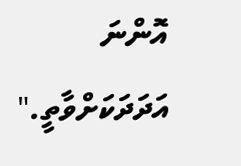އޮންނަ އަދަދަކަށްވާތީ."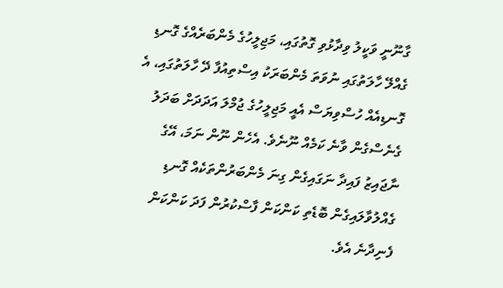ގާނޫނީ ވަކީލު ވިދާޅުވި ގޮތުގައި، މަޖިލީހުގެ މެންބަރެއްގެ ގޮނޑި ގެއްލޭ ހާލަތުގައި ނުވަތަ މެންބަރަކު އިސްތިއުފާ ދޭ ހާލަތުގައި، އެ ގޮނޑިއެއް ހުސްވިޔަސް އެއީ މަޖިލީހުގެ ޖުމްލަ އަދަދަށް ބަދަލު ގެނެސްގެން ވާނެ ކަމެއް ނޫނެވެ. އެހެން ނޫން ނަމަ، އޭގެ ނާޖައިޒު ފައިދާ ނަގައިގެން ގިނަ މެންބަރުންތަކެއް ގޮނޑި ގެއްލުވާލައިގެން ބޮޑެތި ކަންކަން ފާސްކުރުން ފަދަ ކަންކަން ފެނިދާނެ އެވެ.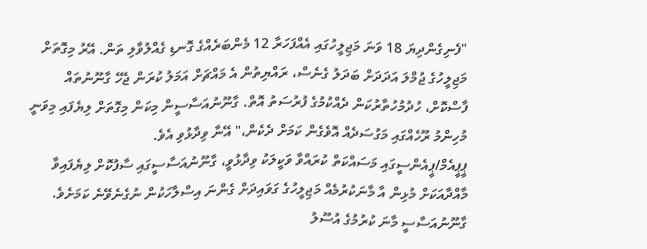"ފެނިގެންދިޔަ 18 ވަނަ މަޖިލީހުގައި އެއްފަހަރާ 12 މެންބަރެއްގެ ގޮނޑި ގެއްލުވާލި ތަން. އޭރު މިގޮތަށް މަޖިލީހުގެ ޖުމްލަ އަދަދަށް ބަދަލު ގެނެސް، ރައްޔިތުން އެ މައްޗަށް އަމަލު ކުރަން ޖެހޭ ގާނޫނުތައް ފާސްކޮށް، ހުދުމުހުތާރުކަން ދެއްކުމުގެ ފުރުސަތު އޮތް. ގާނޫނުއަސާސީން މިކަން މިގޮތަށް ލިޔެފައި މިވަނީ މުހިންމު ރޫހެއްގައި މަގުސަދެއް އޮވެގެން ކަމަށް ދެކެން،" އޭނާ ވިދާޅުވި އެވެ.
ޕީޕީއެމް/ޕީއެންސީގައި މަސައްކަތް ކުރައްވާ ވަކީލަކު ވިދާޅުވީ، ގާނޫނުއަސާސީގައި ސާފުކޮށް ލިޔެފައިވާ މާއްދާއަކަށް މުޅިން އާ މާނަކުރުމެއް މަޖިލީހުގެ ގަވައިދަށް ގެންނަ އިސްލާހަކުން ނުގެނެވޭނެ ކަމަށެވެ. ގާނޫނުއަސާސީ މާނަ ކުރުމުގެ އުސޫލު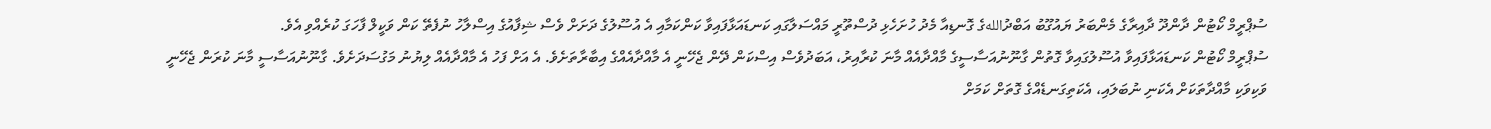ސުޕްރީމް ކޯޓުން ދާންދޫ ދާއިރާގެ މެންބަރު ޔައުގޫބު އަބްދުاللهގެ ގޮނޑިއާ މެދު ހުށަހެޅި ދުސްތޫރީ މައްސަލާގައި ކަނޑައަޅާފައިވާ ކަންކަމާއި އެ އުސޫލުގެ ދަށަށް ވެސް ޝިފާއުގެ އިސްލާހު ނުފެތޭ ކަން ވަކީލް ފާހަގަ ކުރެއްވި އެވެ.
ސުޕްރީމް ކޯޓުން ކަނޑައަޅާފައިވާ އުސޫލުގައިވާ ގޮތުން ގާނޫނުއަސާސީގެ މާއްދާއެއް މާނަ ކުރާއިރު، އަބަދުވެސް އިސްކަން ދޭން ޖެހޭނީ އެ މާއްދާއެއްގެ އިބާރާތަށެވެ. އެ އަށް ފަހު އެ މާއްދާއެއް ލިޔުނު މަގުސަދަށެވެ. ގާނޫނުއަސާސީ މާނަ ކުރަން ޖެހޭނީ ވަކިވަކި މާއްދާތަކަށް އެކަނި ނުބަލައި، އެކަތިގަނޑެއްގެ ގޮތަށް ކަމަށް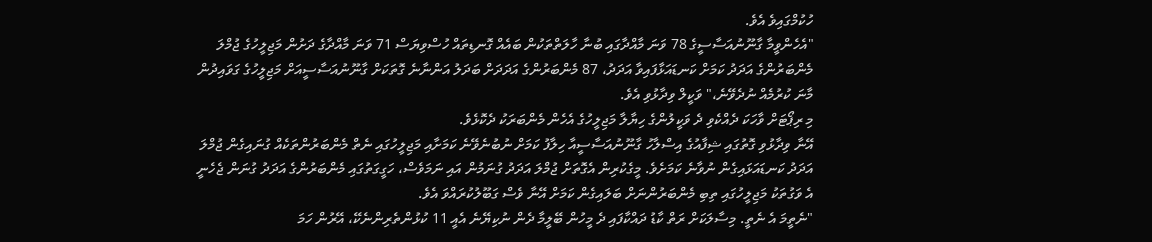ހުކުމްގައިވެ އެވެ.
"އެހެންވީމާ ގާނޫނުއަސާސީގެ 78 ވަނަ މާއްދާގައި ބުނާ ހާލަތްތަކުން ބައެއް ގޮނޑިތައް ހުސްވިޔަސް 71 ވަނަ މާއްދާގެ ދަށުން މަޖިލީހުގެ ޖުމްލަ މެންބަރުންގެ އަދަދު ކަމަށް ކަނޑައަޅާފައިވާ އަދަދު، 87 މެންބަރުންގެ އަދަދަށް ބަދަލު އަންނާނެ ގޮތަކަށް ގާނޫނުއަސާސީއަށް މަޖިލީހުގެ ގަވައިދުން މާނަ ކުރުމެއް ނުދެވޭނެ،" ވަކީލް ވިދާޅުވި އެވެ.
މި ރިޕޯޓަށް ވާހަކަ ދެއްކެވި ދެ ވަކީލުންގެ ހިޔާލާ މަޖިލީހުގެ އެހެން މެންބަރަކު ދެކޮޅެވެ.
އޭނާ ވިދާޅުވި ގޮތުގައި ޝިފާއުގެ އިސްލާހު ގާނޫނުއަސާސީއާ ހިލާފު ކަމަށް ނުބުނެވޭނެ ކަމަށާއި މަޖިލީހުގައި ނެތް މެންބަރުންތަކެއް ގުނައިގެން ޖުމްލަ އަދަދު ކަނޑައަޅައިގެން ނުވާނެ ކަމަށެވެ. މީގެކުރިން އެގޮތަށް ޖުމްލަ އަދަދު ގުނަމުން އައި ނަމަވެސް، ހަގީގަތުގައި މެންބަރުންގެ އަދަދު ގުނަން ޖެހެނީ އެ ވަގުތަކު މަޖިލީހުގައި ތިބި މެންބަރުންނަށް ބަލައިގެން ކަމަށް އޭނާ ވެސް ގަބޫލުކުރައްވަ އެވެ.
"ނެތީމަ އެ ނެތީ. މިސާލަކަށް ރަތް ކާޑު ދައްކާފައި ދެ މީހުން ބޭލީމާ ދެން ނުކިޔޭނެ އެއީ 11 ކުޅުންތެރިންނެކޭ، އޭރުން ހަމަ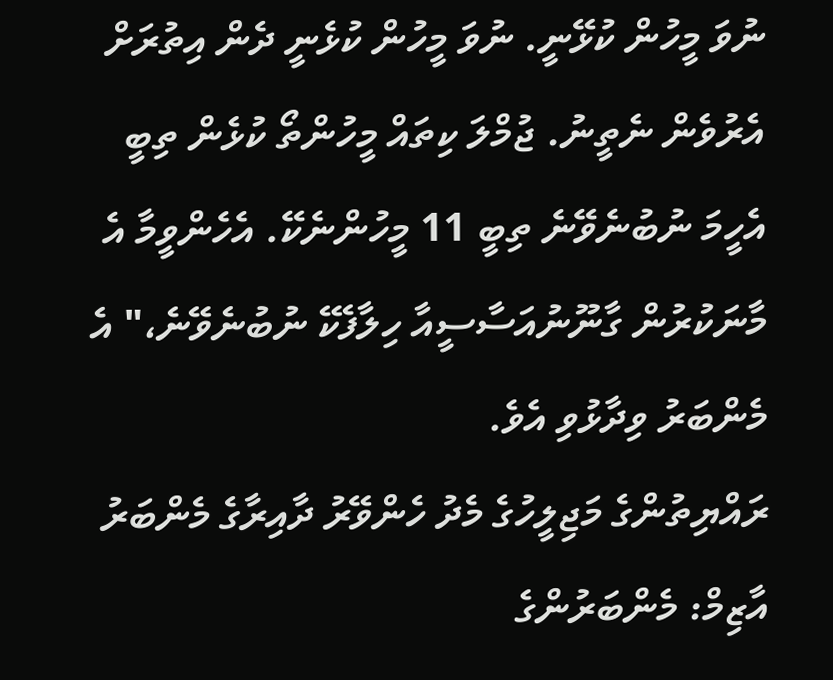ނުވަ މީހުން ކުޅޭނީ. ނުވަ މީހުން ކުޅެނީ ދެން އިތުރަށް އެރުވެން ނެތީނު. ޖުމްލަ ކިތައް މީހުންތޯ ކުޅެން ތިބީ އެހީމަ ނުބުނެވޭނެ ތިބީ 11 މީހުންނެކޭ. އެހެންވީމާ އެ މާނަކުރުން ގާނޫނުއަސާސީއާ ހިލާފެކޭ ނުބުނެވޭނެ،" އެ މެންބަރު ވިދާޅުވި އެވެ.
ރައްޔިތުންގެ މަޖިލީހުގެ މެދު ހެންވޭރު ދާއިރާގެ މެންބަރު އާޒިމް: މެންބަރުންގެ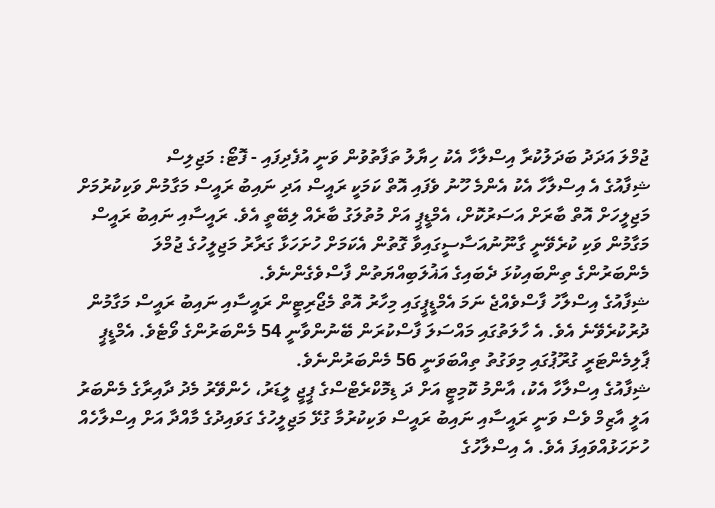ޖުމްލަ އަދަދު ބަދަލުކުރާ އިސްލާހާ އެކު ހިޔާލު ތަފާތުވުން ވަނީ އުފެދިފައި - ފޮޓޯ: މަޖިލިސް
ޝިފާއުގެ އެ އިސްލާހާ އެކު އެންމެ ހޫނު ވެފައި އޮތް ކަމަކީ ރައީސް އަދި ނައިބު ރައީސް މަގާމުން ވަކިކުރުމަށް މަޖިލީހަށް އޮތް ބާރަށް އަސަރުކޮށް، އެމްޑީޕީ އަށް މުތުލަގު ބާރެއް ލިބޭތީ އެވެ. ރައީސާއި ނައިބު ރައީސް މަގާމުން ވަކި ކުރެވޭނީ ގާނޫނުއަސާސީގައިވާ ގޮތުން އެކަމަށް ހުށަހަޅާ ގަރާރު މަޖިލީހުގެ ޖުމްލަ މެންބަރުންގެ ތިންބައިކުޅަ ދެބައިގެ އަޣުލަބިއްޔަތުން ފާސްވެގެންނެވެ.
ޝިފާއުގެ އިސްލާހު ފާސްވެއްޖެ ނަމަ އެމްޑީޕީގައި މިހާރު އޮތް މެޖޯރިޓީން ރައީސާއި ނައިބު ރައީސް މަގާމުން ދުރުކުރެވޭނެ އެވެ. އެ ހާލަތުގައި މައްސަލަ ފާސްކުރަން ބޭނުންވާނީ 54 މެންބަރުންގެ ވޯޓެވެ. އެމްޑީޕީ ޕާލިމެންޓަރީ ގުރޫޕުގައި މިވަގުތު ތިއްބަވަނީ 56 މެންބަރުންނެވެ.
ޝިފާއުގެ އިސްލާހާ އެކު، އާންމު ކޮމިޓީ އަށް ދަ ޑިމޮކްރެޓްސްގެ ޕީޖީ ލީޑަރު، ހެންވޭރު މެދު ދާއިރާގެ މެންބަރު އަލީ އާޒިމް ވެސް ވަނީ ރައީސާއި ނައިބު ރައީސް ވަކިކުރުމާ ގުޅޭ މަޖިލީހުގެ ގަވައިދުގެ މާއްދާ އަށް އިސްލާހެއް ހުށަހަޅުއްވައިފަ އެވެ. އެ އިސްލާހުގެ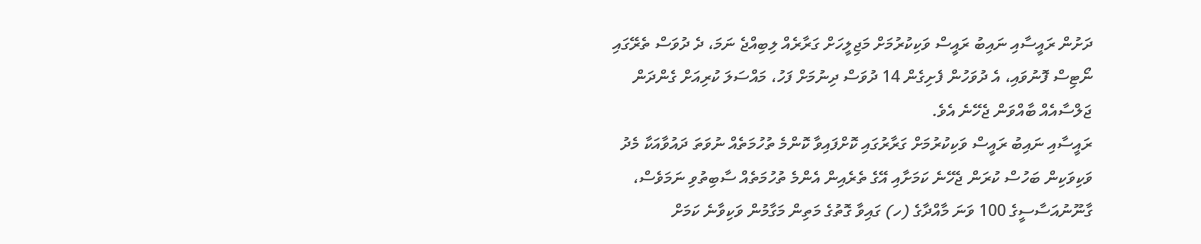ދަށުން ރައީސާއި ނައިބު ރައީސް ވަކިކުރުމަށް މަޖިލީހަށް ގަރާރެއް ލިބިއްޖެ ނަމަ، ދެ ދުވަސް ތެރޭގައި ނޯޓިސް ފޮނުވައި، އެ ދުވަހުން ފެށިގެން 14 ދުވަސް ދިނުމަށް ފަހު، މައްސަލަ ކުރިއަށް ގެންދަން ޖަލްސާއެއް ބާއްވަން ޖެހޭނެ އެވެ.
ރައީސާއި ނައިބު ރައީސް ވަކިކުރުމަށް ގަރާރުގައި ކޮށްފައިވާ ކޮންމެ ތުހުމަތެއް ނުވަތަ ދައުވާއަކާ މެދު ވަކިވަކިން ބަހުސް ކުރަން ޖެހޭނެ ކަމަށާއި އޭގެ ތެރެއިން އެންމެ ތުހުމަތެއް ސާބިތުވި ނަމަވެސް، ގާނޫނުއަސާސީގެ 100 ވަނަ މާއްދާގެ (ހ) ގައިވާ ގޮތުގެ މަތިން މަގާމުން ވަކިވާނެ ކަމަށް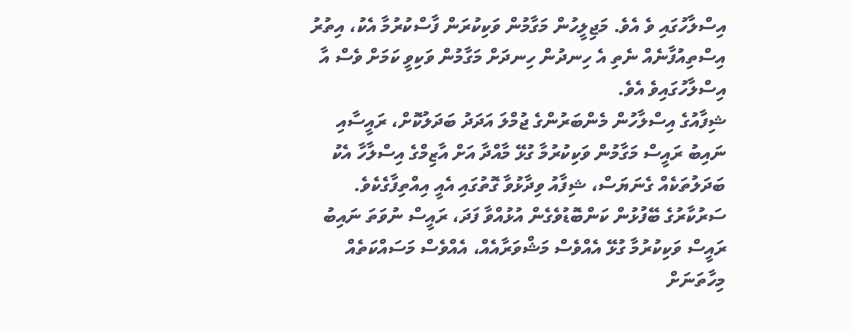އިސްލާހުގައި ވެ އެވެ. މަޖިލީހުން މަގާމުން ވަކިކުރަން ފާސްކުރުމާ އެކު، އިތުރު އިސްތިއުފާނެއް ނެތި އެ ހިނދުން ހިނދަށް މަގާމުން ވަކިވީ ކަމަށް ވެސް އާ އިސްލާހުގައިވެ އެވެ.
ޝިފާއުގެ އިސްލާހުން މެންބަރުންގެ ޖުމްލަ އަދަދު ބަދަލުކޮށް، ރައީސާއި ނައިބު ރައީސް މަގާމުން ވަކިކުރުމާ ގުޅޭ މާއްދާ އަށް އާޒިމްގެ އިސްލާހާ އެކު ބަދަލުތަކެއް ގެނަޔަސް، ޝިފާއު ވިދާޅުވާ ގޮތުގައި އެއީ އިއްތިފާގެކެވެ. ސަރުކާރުގެ ބޭފުޅުން ކަންބޮޑުވެގެން އުޅުއްވާ ފަދަ، ރައީސް ނުވަތަ ނައިބު ރައީސް ވަކިކުރުމާ ގުޅޭ އެއްވެސް މަޝްވަރާއެއް، އެއްވެސް މަސައްކަތެއް މިހާތަނަށް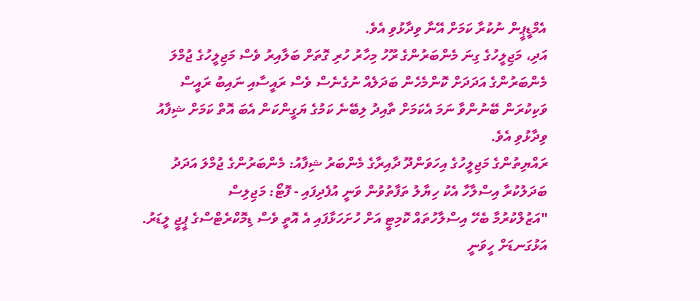އެމްޑީޕީން ނުކުރާ ކަމަށް އޭނާ ވިދާޅުވި އެވެ.
އަދި، މަޖިލީހުގެ ގިނަ މެންބަރުންގެ ރޫހު މިހާރު ހުރި ގޮތަށް ބަލާއިރު ވެސް މަޖިލީހުގެ ޖުމްލަ މެންބަރުންގެ އަދަދަށް ކޮންމެހެން ބަދަލެއް ނުގެނެސް ވެސް ރައީސާއި ނައިބު ރައީސް ވަކިކުރަން ބޭނުންވާ ނަމަ އެކަމަށް ތާއިދު ލިބޭނެ ކަމުގެ ޔަގީންކަން އެބަ އޮތް ކަމަށް ޝިފާއު ވިދާޅުވި އެވެ.
ރައްޔިތުންގެ މަޖިލީހުގެ އިހަވަންދޫ ދާއިރާގެ މެންބަރު ޝިފާއު: މެންބަރުންގެ ޖުމްލަ އަދަދު ބަދަލުކުރާ އިސްލާހާ އެކު ހިޔާލު ތަފާތުވުން ވަނީ އުފެދިފައި - ފޮޓޯ: މަޖިލިސް
"އަޒުލްކުރުމާ ބެހޭ އިސްލާހުތައް ކޮމިޓީ އަށް ހުށަހަޅާފައި އެ އޮތީ ވެސް ޑިމޮކްރެޓްސްގެ ޕީޖީ ލީޑަރު. އަޅުގަނޑަށް ހީވަނީ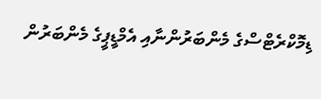ޑިމޮކްރެޓްސްގެ މެންބަރުންނާއި އެމްޑީޕީގެ މެންބަރުން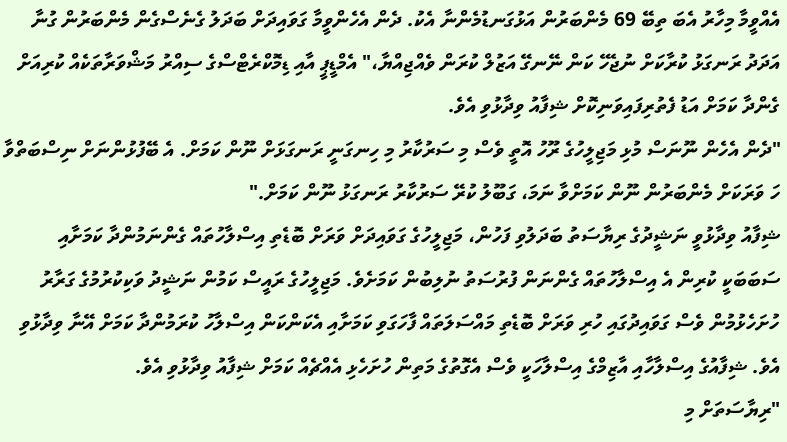އެއްވީމާ މިހާރު އެބަ ތިބޭ 69 މެންބަރުން އަޅުގަނޑުމެންނާ އެކު. ދެން އެހެންވީމާ ގަވައިދަށް ބަދަލު ގެނެސްގެން މެންބަރުން ގުނާ އަދަދު ރަނގަޅު ކުރާކަށް ނުޖެހޭ ކަން ނޭނގޭ އަޒުލް ކުރަން ވެއްޖިއްޔާ،" އެމްޑީޕީ އާއި ޑިމޮކްރެޓްސްގެ ސިއްރު މަޝްވަރާތަކެއް ކުރިއަށް ގެންދާ ކަމަށް އަޑު ފެތުރިފައިވަނިކޮށް ޝިފާއު ވިދާޅުވި އެވެ.
"ދެން އެހެން ނޫނަސް މުޅި މަޖިލީހުގެ ރޫހު އޮތީ ވެސް މި ސަރުކާރު މި ހިނގަނީ ރަނގަޅަށް ނޫން ކަމަށް. އެ ބޭފުޅުންނަށް ނިސްބަތްވާ ހަ ވަރަކަށް މެންބަރުން ނޫން ކަމަށްވާ ނަމަ، ގަބޫލު ކުރޭ ސަރުކާރު ރަނގަޅު ނޫން ކަމަށް."
ޝިފާއު ވިދާޅުވީ ނަޝީދުގެ ރިޔާސަތު ބަދަލުވި ފަހުން، މަޖިލީހުގެ ގަވައިދަށް ވަރަށް ބޮޑެތި އިސްލާހުތައް ގެންނަމުންދާ ކަމަށާއި ސަބަބަކީ ކުރިން އެ އިސްލާހުތައް ގެންނަން ފުރުސަތު ނުލިބުން ކަމަށެވެ. މަޖިލީހުގެ ރައީސް ކަމުން ނަޝީދު ވަކިކުރުމުގެ ގަރާރު ހުށަހެޅުމުން ވެސް ގަވައިދުގައި ހުރި ވަރަށް ބޮޑެތި މައްސަލަތައް ފާހަގަވި ކަމަށާއި އެކަންކަން އިސްލާހު ކުރަމުންދާ ކަމަށް އޭނާ ވިދާޅުވި އެވެ. ޝިފާއުގެ އިސްލާހާއި އާޒިމްގެ އިސްލާހަކީ ވެސް އެގޮތުގެ މަތިން ހުށަހެޅި އެއްޗެއް ކަމަށް ޝިފާއު ވިދާޅުވި އެވެ.
"ރިޔާސަތަށް މި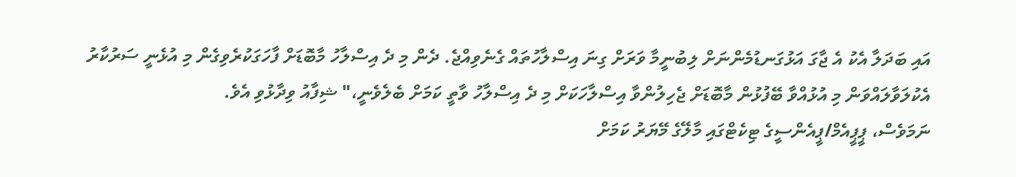އައި ބަދަލާ އެކު އެ ޖާގަ އަޅުގަނޑުމެންނަށް ލިބުނީމާ ވަރަށް ގިނަ އިސްލާހުތައް ގެނެވިއްޖެ. ދެން މި ދެ އިސްލާހު މާބޮޑަށް ފާހަގަކުރެވިގެން މި އުޅެނީ ސަރުކާރު އެކުލަވާލައްވަން މި އުޅުއްވާ ބޭފުޅުން މާބޮޑަށް ޖެހިލުންވާ އިސްލާހަކަށް މި ދެ އިސްލާހު ވާތީ ކަމަށް ބެލެވެނީ،" ޝިފާއު ވިދާޅުވި އެވެ.
ނަމަވެސް، ޕީޕީއެމް/ޕީއެންސީގެ ޓިކެޓްގައި މާލޭގެ މޭޔަރު ކަމަށް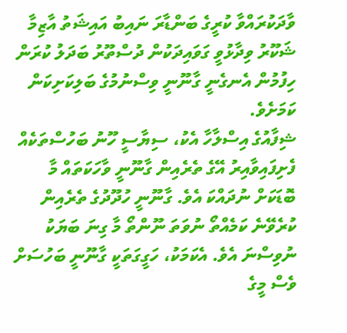ވާދަކުރައްވާ ކުރީގެ ބަންޑާރަ ނައިބު އައިޝަތު އާޒިމާ ޝަކޫރު ވިދާޅުވީ ގަވައިދަކުން ދުސްތޫރު ބަދަލު ކުރަން ހިފުމުން އެނގެނީ ގާނޫނީ ވިސްނުމުގެ ބަލިކަށިކަން ކަމަށެވެ.
ޝިފާއުގެ އިސްލާހާ އެކު، ސިޔާސީ ހޫނު ބަހުސްތަކެއް ފެށިފައިވާއިރު އޭގެ ތެރެއިން ގާނޫނީ ވާހަކަތައް މާ ބޮޑަކަށް ނުދައްކަ އެވެ. ގާނޫނީ ހުދޫދުގެ ތެރެއިން ކުރެވޭނެ ކަމެއްތޯ ނުވަތަ ނޫންތޯ މާ ގިނަ ބަޔަކު ނުވިސްނަ އެވެ. އެކަމަކު، ހަގީގަތަކީ ގާނޫނީ ބަހުސަށް ވެސް މީގެ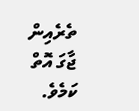ތެރެއިން ޖާގަ އޮތް ކަމެވެ.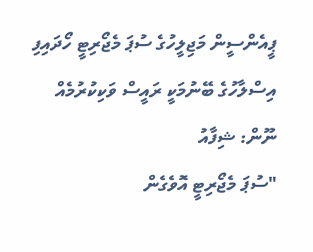ޕީއެންސީން މަޖިލީހުގެ ސުޕަ މެޖޯރިޓީ ހޯދައިފި
އިސްލާހުގެ ބޭނުމަކީ ރައީސް ވަކިކުރުމެއް ނޫން: ޝިފާއު
"ސުޕަ މެޖޯރިޓީ އޮވެގެން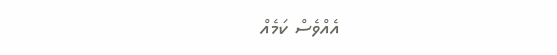އެއްވެސް ކަމެއް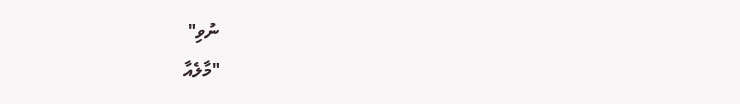ނުވި"
"މާލެއާ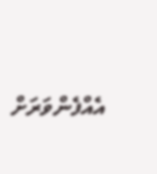އެއްފެންވަރަށް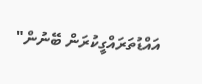އައްޑުތަރައްގީކުރަން ބޭނުން"